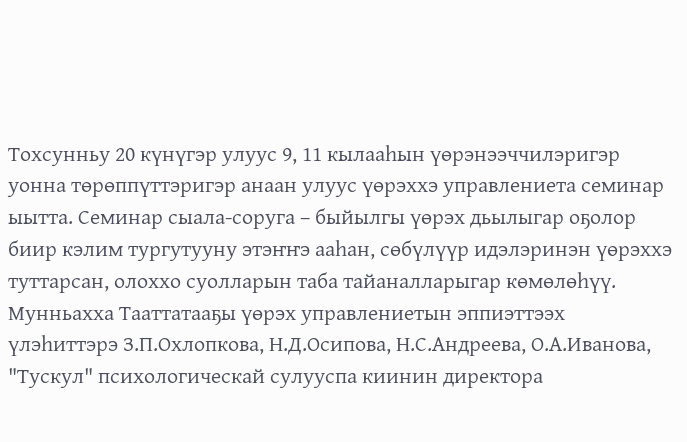Тохсунньу 20 күнүгэр улуус 9, 11 кылааһын үөрэнээччилэригэр уонна төрөппүттэригэр анаан улуус үөрэххэ управлениета семинар ыытта. Семинар сыала-соруга – быйылгы үөрэх дьылыгар оҕолор биир кэлим тургутууну этэҥҥэ ааһан, сөбүлүүр идэлэринэн үөрэххэ туттарсан, олоххо суолларын таба тайаналларыгар көмөлөһүү.
Мунньахха Тааттатааҕы үөрэх управлениетын эппиэттээх үлэһиттэрэ З.П.Охлопкова, Н.Д.Осипова, Н.С.Андреева, О.А.Иванова, "Тускул" психологическай сулууспа киинин директора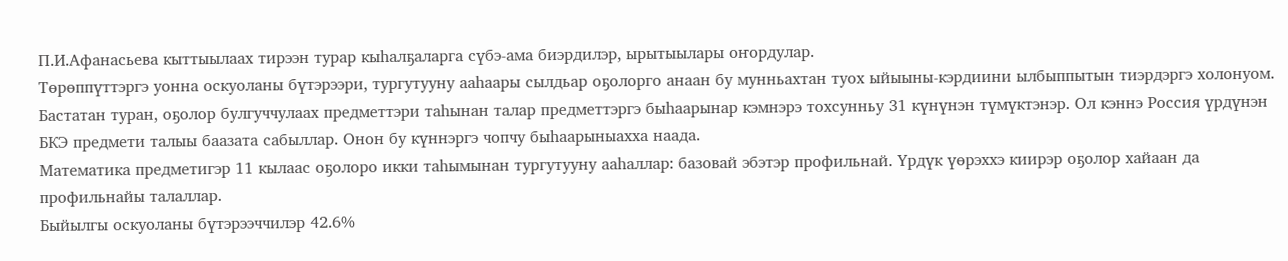П.И.Афанасьева кыттыылаах тирээн турар кыһалҕаларга сүбэ-ама биэрдилэр, ырытыылары оҥордулар.
Төрөппүттэргэ уонна оскуоланы бүтэрээри, тургутууну ааһаары сылдьар оҕолорго анаан бу мунньахтан туох ыйыыны-кэрдиини ылбыппытын тиэрдэргэ холонуом.
Бастатан туран, оҕолор булгуччулаах предметтэри таһынан талар предметтэргэ быһаарынар кэмнэрэ тохсунньу 31 күнүнэн түмүктэнэр. Ол кэннэ Россия үрдүнэн БКЭ предмети талыы баазата сабыллар. Онон бу күннэргэ чопчу быһаарыныахха наада.
Математика предметигэр 11 кылаас оҕолоро икки таһымынан тургутууну ааһаллар: базовай эбэтэр профильнай. Үрдүк үөрэххэ киирэр оҕолор хайаан да профильнайы талаллар.
Быйылгы оскуоланы бүтэрээччилэр 42.6%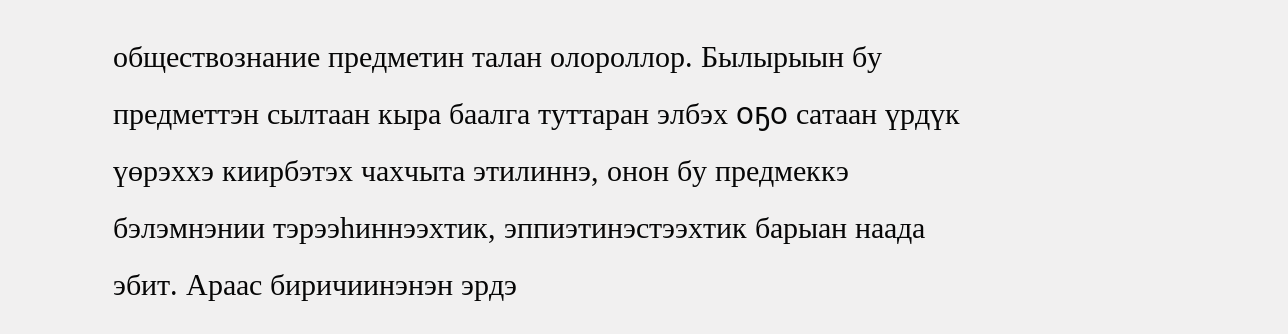обществознание предметин талан олороллор. Былырыын бу предметтэн сылтаан кыра баалга туттаран элбэх оҕо сатаан үрдүк үөрэххэ киирбэтэх чахчыта этилиннэ, онон бу предмеккэ бэлэмнэнии тэрээһиннээхтик, эппиэтинэстээхтик барыан наада эбит. Араас биричиинэнэн эрдэ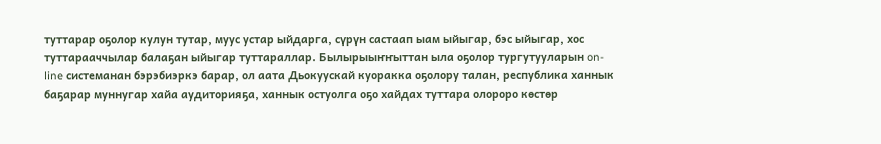туттарар оҕолор кулун тутар, муус устар ыйдарга, сүрүн састаап ыам ыйыгар, бэс ыйыгар, хос туттарааччылар балаҕан ыйыгар туттараллар. Былырыыҥҥыттан ыла оҕолор тургутууларын on-line системанан бэрэбиэркэ барар, ол аата Дьокуускай куоракка оҕолору талан, республика ханнык баҕарар муннугар хайа аудиторияҕа, ханнык остуолга оҕо хайдах туттара олороро көстөр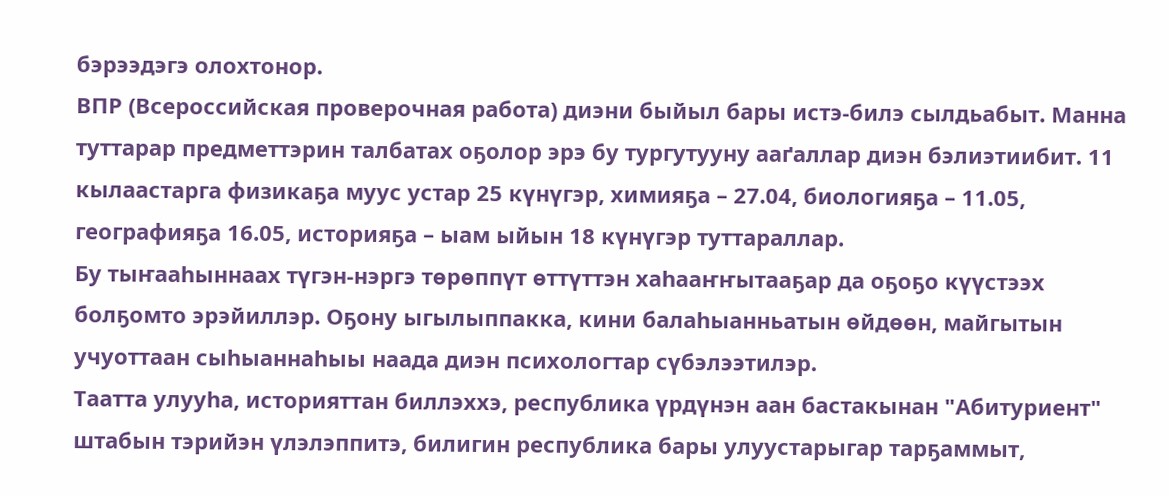бэрээдэгэ олохтонор.
ВПР (Всероссийская проверочная работа) диэни быйыл бары истэ-билэ сылдьабыт. Манна туттарар предметтэрин талбатах оҕолор эрэ бу тургутууну ааґаллар диэн бэлиэтиибит. 11 кылаастарга физикаҕа муус устар 25 күнүгэр, химияҕа – 27.04, биологияҕа – 11.05, географияҕа 16.05, историяҕа – ыам ыйын 18 күнүгэр туттараллар.
Бу тыҥааһыннаах түгэн-нэргэ төрөппүт өттүттэн хаһааҥҥытааҕар да оҕоҕо күүстээх болҕомто эрэйиллэр. Оҕону ыгылыппакка, кини балаһыанньатын өйдөөн, майгытын учуоттаан сыһыаннаһыы наада диэн психологтар сүбэлээтилэр.
Таатта улууһа, историяттан биллэххэ, республика үрдүнэн аан бастакынан "Абитуриент" штабын тэрийэн үлэлэппитэ, билигин республика бары улуустарыгар тарҕаммыт,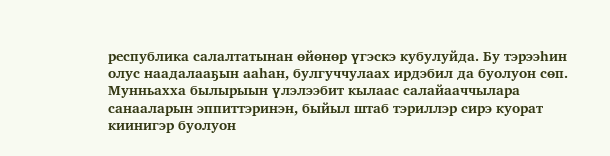республика салалтатынан өйөнөр үгэскэ кубулуйда. Бу тэрээһин олус наадалааҕын ааһан, булгуччулаах ирдэбил да буолуон сөп. Мунньахха былырыын үлэлээбит кылаас салайааччылара санааларын эппиттэринэн, быйыл штаб тэриллэр сирэ куорат киинигэр буолуон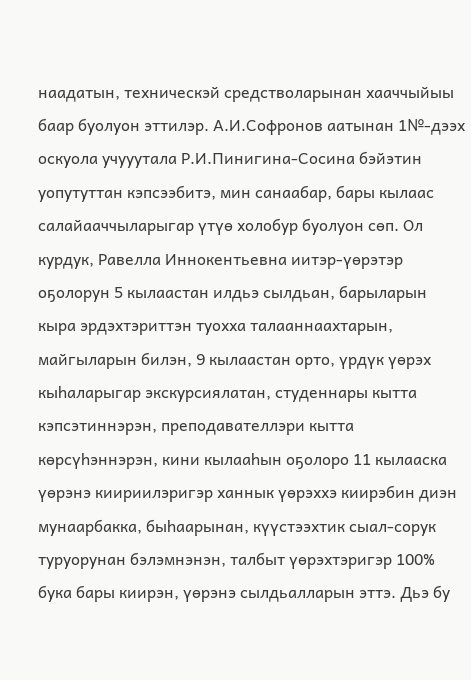наадатын, техническэй средстволарынан хааччыйыы баар буолуон эттилэр. А.И.Софронов аатынан 1№-дээх оскуола учууутала Р.И.Пинигина-Сосина бэйэтин уопутуттан кэпсээбитэ, мин санаабар, бары кылаас салайааччыларыгар үтүө холобур буолуон сөп. Ол курдук, Равелла Иннокентьевна иитэр-үөрэтэр оҕолорун 5 кылаастан илдьэ сылдьан, барыларын кыра эрдэхтэриттэн туохха талааннаахтарын, майгыларын билэн, 9 кылаастан орто, үрдүк үөрэх кыһаларыгар экскурсиялатан, студеннары кытта кэпсэтиннэрэн, преподавателлэри кытта көрсүһэннэрэн, кини кылааһын оҕолоро 11 кылааска үөрэнэ киириилэригэр ханнык үөрэххэ киирэбин диэн мунаарбакка, быһаарынан, күүстээхтик сыал-сорук туруорунан бэлэмнэнэн, талбыт үөрэхтэригэр 100% бука бары киирэн, үөрэнэ сылдьалларын эттэ. Дьэ бу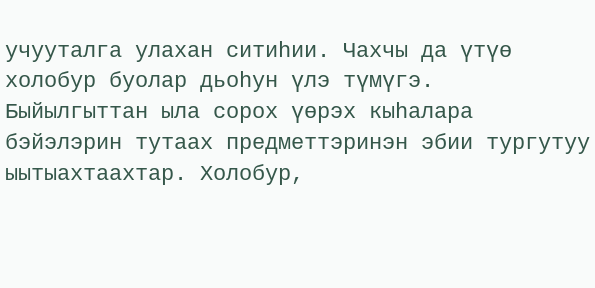учууталга улахан ситиһии. Чахчы да үтүө холобур буолар дьоһун үлэ түмүгэ.
Быйылгыттан ыла сорох үөрэх кыһалара бэйэлэрин тутаах предметтэринэн эбии тургутуу ыытыахтаахтар. Холобур,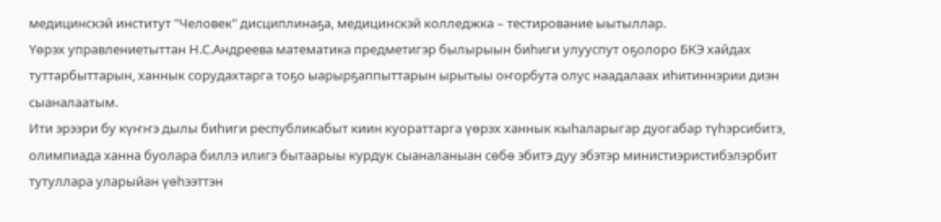медицинскэй институт "Человек" дисциплинаҕа, медицинскэй колледжка – тестирование ыытыллар.
Үөрэх управлениетыттан Н.С.Андреева математика предметигэр былырыын биһиги улууспут оҕолоро БКЭ хайдах туттарбыттарын, ханнык сорудахтарга тоҕо ыарырҕаппыттарын ырытыы оҥорбута олус наадалаах иһитиннэрии диэн сыаналаатым.
Ити эрээри бу күҥҥэ дылы биһиги республикабыт киин куораттарга үөрэх ханнык кыһаларыгар дуогабар түһэрсибитэ, олимпиада ханна буолара биллэ илигэ бытаарыы курдук сыаналаныан сөбө эбитэ дуу эбэтэр министиэристибэлэрбит тутуллара уларыйан үөһээттэн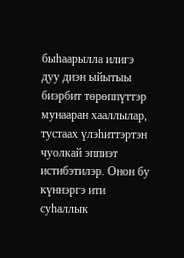быһаарылла илигэ дуу диэн ыйытыы биэрбит төрөппүттэр мунааран хааллылар, тустаах үлэһиттэртэн чуолкай эппиэт истибэтилэр. Онон бу күннэргэ ити суһаллык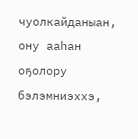чуолкайданыан, ону ааһан оҕолору бэлэмниэххэ,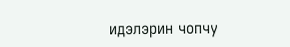идэлэрин чопчу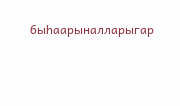быһаарыналларыгар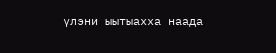үлэни ыытыахха наада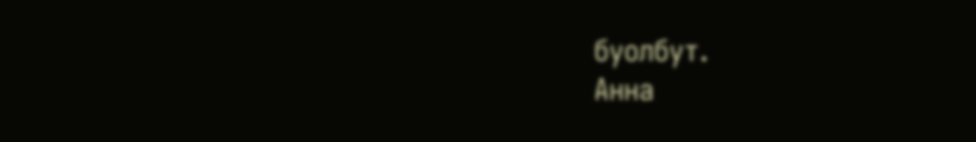буолбут.
Анна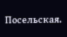Посельская.